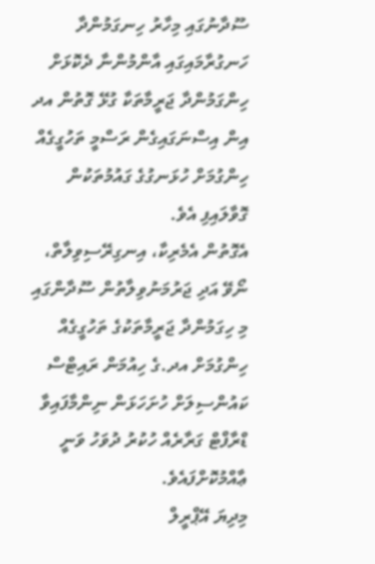ސޫދާނުގައި މިހާރު ހިނގަމުންދާ ހަނގުރާމައިގައި އާންމުންނާ ދެކޮޅަށް ހިންގަމުންދާ ޖަރީމާތަކާ ގުޅޭ ގޮތުން އދ އިން އިސްނަގައިގެން ރަސްމީ ތަހުގީގެއް ހިންގުމަށް ހުޅަނގުގެ ގައުމުތަކުން ގޮވާލައިފި އެވެ.
އެގޮތުން އެމެރިކާ، އިނގިރޭސިވިލާތް، ނޯވޭ އަދި ޖަރުމަނުވިލާތުން ސޫދާންގައި މި ހިގަމުންދާ ޖަރީމާތަކުގެ ތަހުގީގެއް ހިންގުމަށް އދ.ގެ ހިއުމަން ރައިޓްސް ކައުންސިލަށް ހުށަހަޅަން ނިންމާފައިވާ ޑްރާފްޓް ގަރާރެއް ހުކުރު ދުވަހު ވަނީ ޢާއްމުކޮށްފައެވެ.
މިދިޔަ އޭޕްރީލް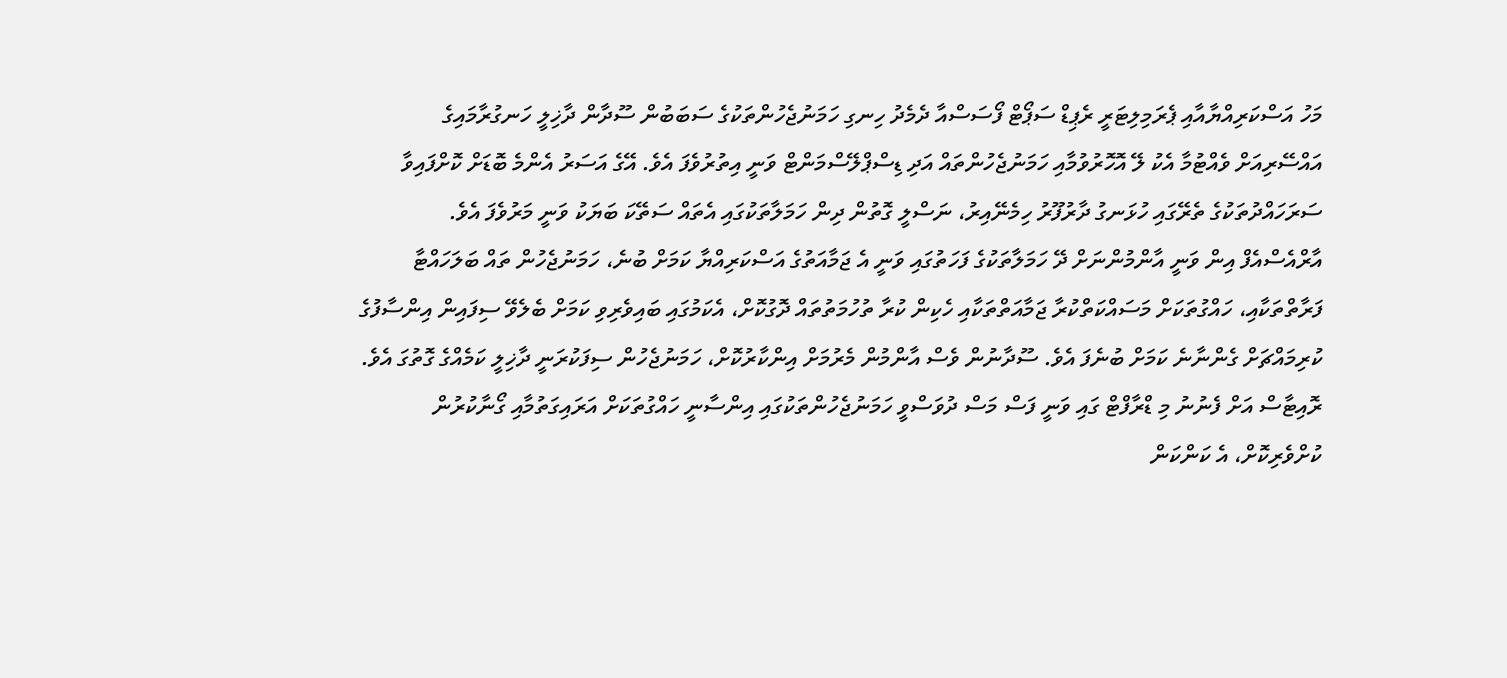މަހު އަސްކަރިއްޔާއާއި ޕެރަމިލިޓަރީ ރެޕިޑް ސަޕޯޓް ފޯސަސްއާ ދެމެދު ހިނގި ހަމަނުޖެހުންތަކުގެ ސަބަބުން ސޫދާން ދާޚިލީ ހަނގުރާމައިގެ އައްސޭރިއަށް ވެއްޓުމާ އެކު ލޭ އޮހޮރުވުމާއި ހަމަނުޖެހުންތައް އަދި ޑިސްޕްލޭސްމަންޓް ވަނީ އިތުރުވެފަ އެވެ. އޭގެ އަސަރު އެންމެ ބޮޑަށް ކޮށްފައިވާ ސަރަހައްދުތަކުގެ ތެރޭގައި ހުޅަނގު ދާރުފޫރު ހިމެނޭއިރު، ނަސްލީ ގޮތުން ދިން ހަމަލާތަކުގައި އެތައް ސަތޭކަ ބަޔަކު ވަނީ މަރުވެފަ އެވެ.
އާރްއެސްއެފް އިން ވަނީ އާންމުންނަށް ދޭ ހަމަލާތަކުގެ ފަހަތުގައި ވަނީ އެ ޖަމާއަތުގެ އަސްކަރިއްޔާ ކަމަށް ބުނެ، ހަމަނުޖެހުން ތައް ބަލަހައްޓާ ފަރާތްތަކާއި، ހައްގުތަކަށް މަސައްކަތްކުރާ ޖަމާއަތްތަކާއި ހެކިން ކުރާ ތުހުމަތުތައް ދޮގުކޮށް، އެކަމުގައި ބައިވެރިވި ކަމަށް ބެލެވޭ ސިފައިން އިންސާފުގެ ކުރިމައްޗަށް ގެންނާނެ ކަމަށް ބުނެފަ އެވެ. ސޫދާނުން ވެސް އާންމުން މެރުމަށް އިންކާރުކޮށް، ހަމަނުޖެހުން ސިފަކުރަނީ ދާޚިލީ ކަމެއްގެ ގޮތުގަ އެވެ.
ރޮއިޓާސް އަށް ފެނުނު މި ޑްރާފްޓް ގައި ވަނީ ފަސް މަސް ދުވަސްވީ ހަމަނުޖެހުންތަކުގައި އިންސާނީ ހައްގުތަކަށް އަރައިގަތުމާއި ގޯނާކުރުން ކުށްވެރިކޮށް، އެ ކަންކަން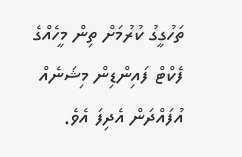ތަހުގީގު ކުރުމަށް ތިން މީހެއްގެ ފެކްޓް ފައިންޑިން މިޝަނެއް އުފައްދަން އެދިފަ އެވެ.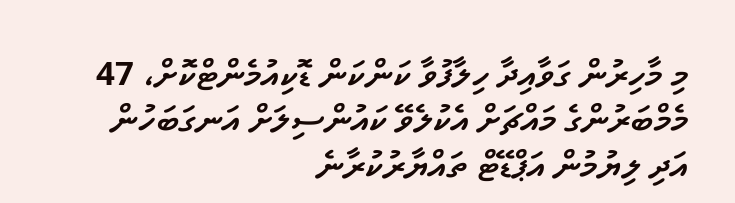މި މާހިރުން ގަވާއިދާ ހިލާފުވާ ކަންކަން ޑޮކިއުމެންޓްކޮށް، 47 މެމްބަރުންގެ މައްޗަށް އެކުލެވޭ ކައުންސިލަށް އަނގަބަހުން އަދި ލިޔުމުން އަޕްޑޭޓް ތައްޔާރުކުރާނެ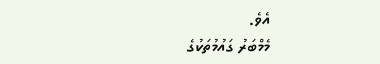އެވެ.
މެމްބަރު ގައުމުތަކުގެ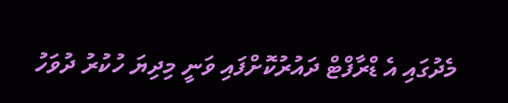މެދުގައި އެ ޑްރާފްޓް ދައުރުކޮށްފައި ވަނީ މިދިޔަ ހުކުރު ދުވަހު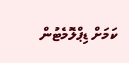ކަމަށް ޑިޕްލޮމެޓުން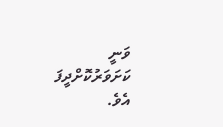ވަނީ ކަށަވަރުކޮށްދީފަ އެވެ.